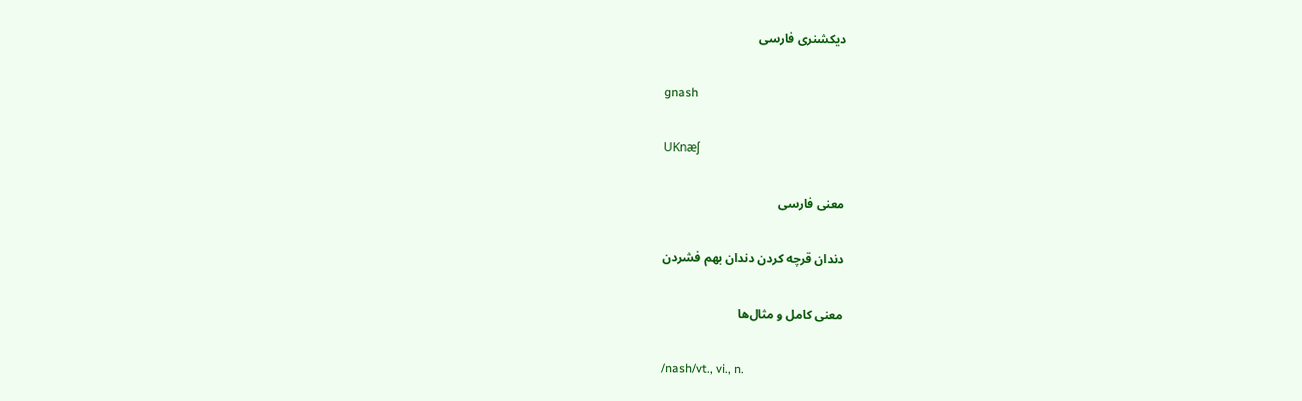دیکشنری فارسی

gnash

UKnæʃ

معنی فارسی

دندان قرچه کردن دندان بهم فشردن

معنی کامل و مثال‌ها

/nash/vt., vi., n.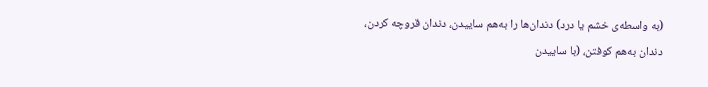(به واسطه‌ی خشم یا درد) دندان‌ها را به‌هم ساییدن، دندان قروچه کردن، دندان به‌هم کوفتن، (با ساییدن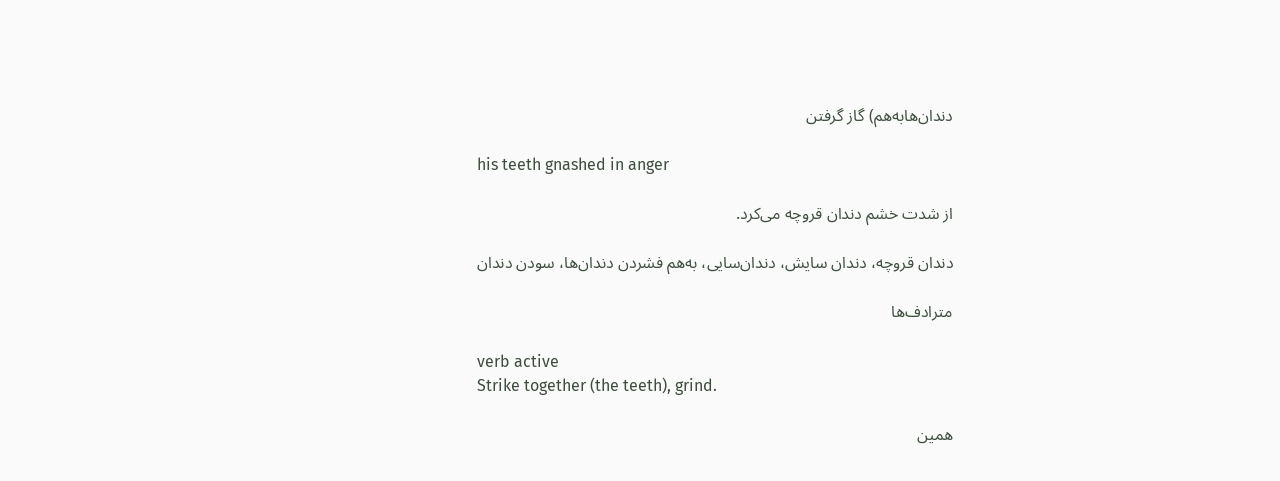دندان‌هابه‌هم) گاز گرفتن

his teeth gnashed in anger

از شدت خشم دندان قروچه می‌کرد.

دندان قروچه، دندان سایش، دندان‌سایی، به‌هم فشردن دندان‌ها، سودن دندان

مترادف‌ها

verb active
Strike together (the teeth), grind.

همین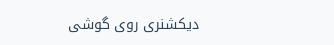دیکشنری روی گوشی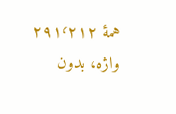همهٔ ۲۹۱٬۲۱۲ واژه، بدون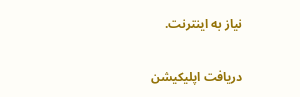نیاز به اینترنت.

دریافت اپلیکیشن